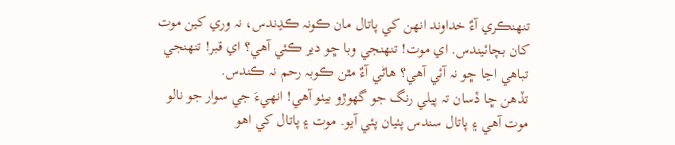تنهنڪري آءٌ خداوند انهن کي پاتال مان ڪونہ ڪڍندس، نہ وري کين موت کان بچائيندس. اي موت! تنهنجي وبا ڇو دير ڪئي آهي؟ اي قبر! تنهنجي تباهي اڃا ڇو نہ آئي آهي؟ هاڻي آءٌ مٿن ڪوبہ رحم نہ ڪندس.
تڏهن ڇا ڏسان تہ پيلي رنگ جو گھوڙو بيٺو آهي! انهيءَ جي سوار جو نالو موت آهي ۽ پاتال سندس پٺيان پئي آيو. موت ۽ پاتال کي اهو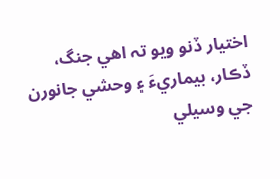اختيار ڏنو ويو تہ اهي جنگ، ڏڪار، بيماريءَ ۽ وحشي جانورن جي وسيلي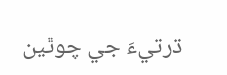ڌرتيءَ جي چوٿين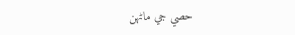حصي جي ماڻهن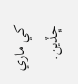کي ماري ڇڏين.